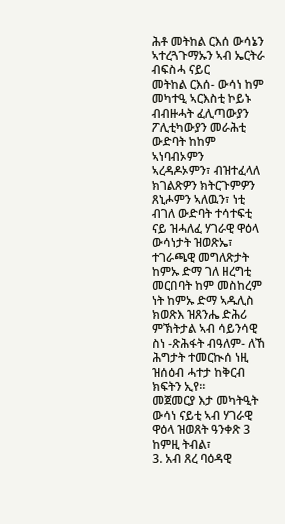ሕቶ መትከል ርእሰ ውሳኔን ኣተረጓጉማኡን ኣብ ኤርትራ
ብፍስሓ ናይር
መትከል ርእሰ- ውሳነ ከም መካተዒ ኣርእስቲ ኮይኑ ብብዙሓት ፈሊጣውያን ፖሊቲካውያን መራሕቲ ውድባት ከከም ኣነባብኦምን ኣረዳዶኦምን፣ ብዝተፈላለ ክገልጽዎን ክትርጉምዎን ጸኒሖምን ኣለዉን፣ ነቲ ብገለ ውድባት ተሳተፍቲ ናይ ዝሓለፈ ሃገራዊ ዋዕላ ውሳነታት ዝወጽኤ፣ ተገራጫዊ መግለጽታት ከምኡ ድማ ገለ ዘረግቲ መርበባት ከም መስከረም ነት ከምኡ ድማ ኣዱሊስ ክወጽእ ዝጸንሔ ድሕሪ ምኽትታል ኣብ ሳይንሳዊ ስነ -ጽሕፋት ብዓለም- ለኸ ሕግታት ተመርኲሰ ነዚ ዝሰዕብ ሓተታ ከቅርብ ክፍትን ኢየ።
መጀመርያ እታ መካትዒት ውሳነ ናይቲ ኣብ ሃገራዊ ዋዕላ ዝወጸት ዓንቀጽ 3 ከምዚ ትብል፣
3. አብ ጸረ ባዕዳዊ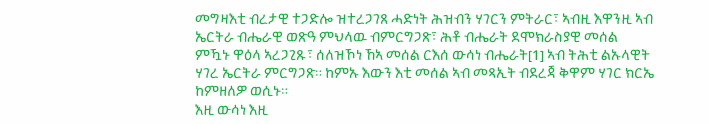መግዛእቲ ብረታዊ ተጋድሎ ዝተረጋገጸ ሓድነት ሕዝብን ሃገርን ምትራር፣ ኣብዚ እዋንዚ ኣብ ኤርትራ ብሔራዊ ወጽዓ ምህላዉ ብምርግጋጽ፣ ሕቶ ብሔራት ደሞክራስያዊ መሰል ምዃኑ ዋዕላ ኣረጋጊጹ፣ ሰለዝኾነ ኸኣ መሰል ርእሰ ውሳነ ብሔራት[1] ኣብ ትሕቲ ልኡላዊት ሃገረ ኤርትራ ምርግጋጽ። ከምኡ እውን እቲ መሰል ኣብ መጻኢት ብደረጃ ቅዋም ሃገር ክርኤ ከምዘለዎ ወሲኑ።
እዚ ውሳነ እዚ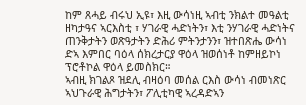ከም ጸሓይ ብሩህ ኢዩ፣ እዚ ውሳነዚ ኣብቲ ንክልተ መዓልቲ ዘካታዓና ኣርእስቲ ፣ ሃገራዊ ሓድነትን፣ እቲ ንሃገራዊ ሓድነትና ጠንቅታትን ወጽዓታትን ድሕሪ ምትንታንን፣ ዝተበጽሔ ውሳነ ድኣ እምበር ባዕላ ሰክረታርያ ዋዕላ ዝወሰነቶ ከምዘይኮነ ፕሮቶኮል ዋዕላ ይመስክር።
ኣብዚ ክገልጾ ዝደሊ ብዛዕባ መሰል ርእስ ውሳነ ብመነጽር ኣህጉራዊ ሕግታትን፣ ፖሊቲካዊ ኣረዳድኣን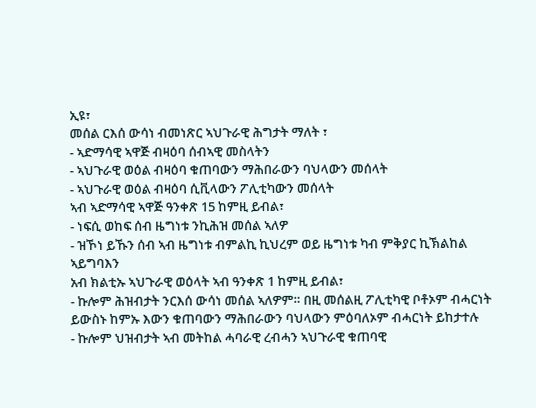ኢዩ፣
መሰል ርእሰ ውሳነ ብመነጽር ኣህጉራዊ ሕግታት ማለት ፣
- ኣድማሳዊ ኣዋጅ ብዛዕባ ሰብኣዊ መስላትን
- ኣህጉራዊ ወዕል ብዛዕባ ቁጠባውን ማሕበራውን ባህላውን መሰላት
- ኣህጉራዊ ወዕል ብዛዕባ ሲቪላውን ፖሊቲካውን መሰላት
ኣብ ኣድማሳዊ ኣዋጅ ዓንቀጽ 15 ከምዚ ይብል፣
- ነፍሲ ወከፍ ሰብ ዜግነቱ ንኪሕዝ መሰል ኣለዎ
- ዝኾነ ይኹን ሰብ ኣብ ዜግነቱ ብምልኪ ኪህረም ወይ ዜግነቱ ካብ ምቅያር ኪኽልከል ኣይግባእን
አብ ክልቲኡ ኣህጉራዊ ወዕላት ኣብ ዓንቀጽ 1 ከምዚ ይብል፣
- ኩሎም ሕዝብታት ንርእሰ ውሳነ መሰል ኣለዎም። በዚ መሰልዚ ፖሊቲካዊ ቦቶኦም ብሓርነት ይውስኑ ከምኡ እውን ቁጠባውን ማሕበራውን ባህላውን ምዕባለኦም ብሓርነት ይከታተሉ
- ኩሎም ህዝብታት ኣብ መትከል ሓባራዊ ረብሓን ኣህጉራዊ ቁጠባዊ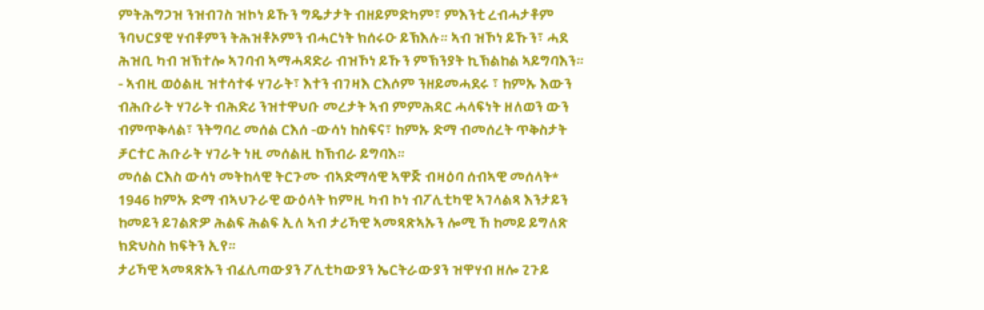ምትሕግጋዝ ንዝብገስ ዝኮነ ይኹን ግዴታታት ብዘይምድካም፣ ምእንቲ ረብሓታቶም ንባህርያዊ ሃብቶምን ትሕዝቶኦምን ብሓርነት ክሰሩዑ ይኽእሉ። ኣብ ዝኾነ ይኹን፣ ሓደ ሕዝቢ ካብ ዝኽተሎ ኣገባብ ኣማሓዳድራ ብዝኾነ ይኹን ምኽንያት ኪኽልከል ኣይግባእን።
- ኣብዚ ወዕልዚ ዝተሳተፋ ሃገራት፣ እተን ብገዛእ ርእሶም ንዘይመሓደሩ ፣ ከምኡ እውን ብሕቡራት ሃገራት ብሕድሪ ንዝተዋህቡ መረታት ኣብ ምምሕዳር ሓላፍነት ዘለወን ውን ብምጥቅላል፣ ንትግባረ መሰል ርእሰ -ውሳነ ከስፍና፣ ከምኡ ድማ ብመሰረት ጥቅስታት ቻርተር ሕቡራት ሃገራት ነዚ መሰልዚ ከኽብራ ይግባእ።
መሰል ርእስ ውሳነ መትከላዊ ትርጉሙ ብኣድማሳዊ ኣዋጅ ብዛዕባ ሰብኣዊ መሰላት* 1946 ከምኡ ድማ ብኣህጉራዊ ውዕላት ክምዚ ካብ ኮነ ብፖሊቲካዊ ኣገላልጻ እንታይን ከመይን ይገልጽዎ ሕልፍ ሕልፍ ኢለ ኣብ ታሪኻዊ ኣመጻጽኣኡን ሎሚ ኸ ከመይ ይግለጽ ክድህስስ ክፍትን ኢየ።
ታሪኻዊ ኣመጻጽኡን ብፈሊጣውያን ፖሊቲካውያን ኤርትራውያን ዝዋሃብ ዘሎ ጊጉይ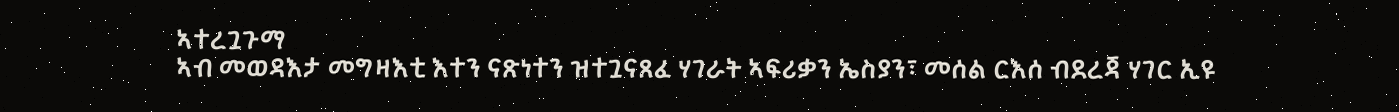ኣተረጓጉማ
ኣብ መወዳእታ መግዛእቲ እተን ናጽነተን ዝተጓናጸፈ ሃገራት ኣፍሪቃን ኤስያን፣ መሰል ርእሰ ብደረጃ ሃገር ኢዩ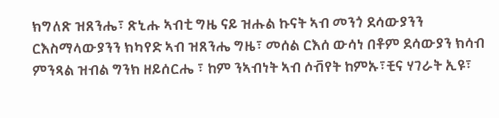ክግለጽ ዝጸንሔ፣ ጽኒሑ ኣብቲ ግዜ ናይ ዝሑል ኩናት ኣብ መንጎ ደሳውያንን ርእስማላውያንን ክካየድ ኣብ ዝጸንሔ ግዜ፣ መሰል ርእሰ ውሳነ በቶም ደሳውያን ክሳብ ምንጻል ዝብል ግንክ ዘይሰርሔ ፣ ከም ንኣብነት ኣብ ሶቭየት ከምኡ፣ቺና ሃገራት ኢዩ፣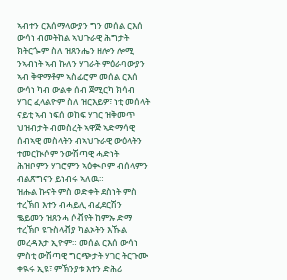ኣብተን ርእሰማላውያን ግን መሰል ርእሰ ውሳነ ብመትከል ኣህጉራዊ ሕግታት ክትርጐም ስለ ዝጸንሔን ዘሎን ሎሚ ንኣብነት ኣብ ኩለን ሃገራት ምዕራባውያን ኣብ ቅዋማቶም ኣስፊሮም መሰል ርእሰ ውሳነ ካብ ውልቀ ሰብ ጀሚርካ ክሳብ ሃገር ፈላልዮም ስለ ዝርእይዎ፣ ነቲ መሰላት ናይቲ ኣብ ነፍሰ ወከፍ ሃገር ዝቅመጥ ህዝብታት ብመስረት ኣዋጅ ኣድማሳዊ ሰብኣዊ መስላትን ብኣህጉራዊ ውዕላትን ተመርኲሶም ንውሽጣዊ ሓድነት ሕዝቦምን ሃገሮምን ኣዕቊቦም ብሰላምን ብልጽግናን ይነብሩ ኣለዉ።
ዝሑል ኩናት ምስ ወድቀት ደስነት ምስ ተረኽበ እተን ብሓይሊ ብፈደርሽን ቈይመን ዝጸንሓ ሶቭየት ከምኡ ድማ ተረኽቦ ዩጉስላቭያ ካልኦትን እኹል መረዳእታ ኢዮም። መሰል ርእሰ ውሳነ ምስቲ ውሽጣዊ ግርጭታት ሃገር ትርጉሙ ቀዪሩ ኢዩ፣ ምኽንያቱ እተን ድሕሪ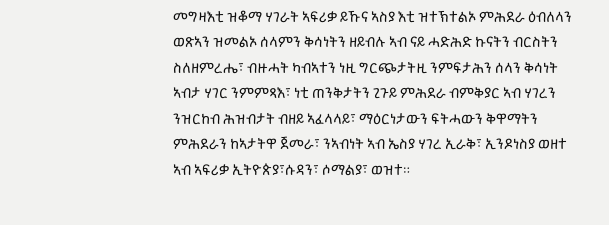መግዛእቲ ዝቆማ ሃገራት ኣፍሪቃ ይኹና ኣስያ እቲ ዝተኽተልኦ ምሕደራ ዕብለላን ወጽኣን ዝመልኦ ሰላምን ቅሳነትን ዘይብሉ ኣብ ናይ ሓድሕድ ኩናትን ብርስትን ስለዘምረሔ፣ ብዙሓት ካብኣተን ነዚ ግርጭታትዚ ንምፍታሕን ሰላን ቅሳነት ኣብታ ሃገር ንምምጻእ፣ ነቲ ጠንቅታትን ጊጉይ ምሕደራ ብምቅያር ኣብ ሃገረን ንዝርከብ ሕዝብታት ብዘይ ኣፈላላይ፣ ማዕርነታውን ፍትሓውን ቅዋማትን ምሕደራን ከኣታትዋ ጀመራ፣ ንኣብነት ኣብ ኤስያ ሃገረ ኢራቅ፣ ኢንዶነስያ ወዘተ ኣብ ኣፍሪቃ ኢትዮጵያ፣ሱዳን፣ ሶማልያ፣ ወዝተ።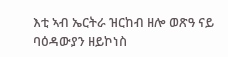እቲ ኣብ ኤርትራ ዝርከብ ዘሎ ወጽዓ ናይ ባዕዳውያን ዘይኮነስ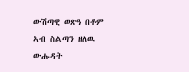ውሽጣዊ ወጽዓ በቶም ኣብ ስልጣን ዘለዉ ውሑዳት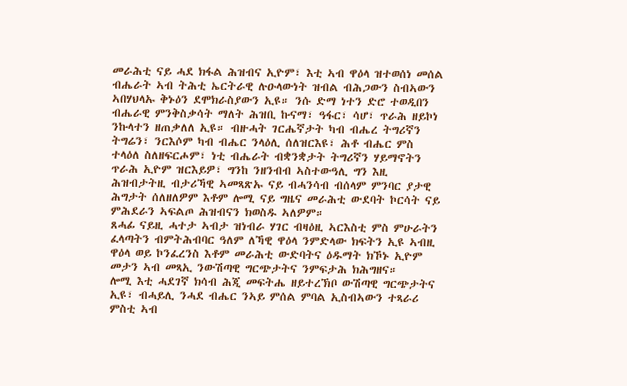መራሕቲ ናይ ሓደ ክፋል ሕዝብና ኢዮም፣ እቲ ኣብ ዋዕላ ዝተወሰነ መሰል ብሔራት ኣብ ትሕቲ ኤርትራዊ ሉዑላውነት ዝብል ብሕጋውን ስብኣውን ኣበሃህላኡ ቅኑዕን ደሞክራስያውን ኢዩ። ንሱ ድማ ነተን ድሮ ተወዲበን ብሔራዊ ምንቅስቃሳት ማለት ሕዝቢ ኩናማ፣ ዓፋር፣ ሳሆ፣ ጥራሕ ዘይኮነ ንኩላተን ዘጠቃለለ ኢዩ። ብዙሓት ገርሔኛታት ካብ ብሔረ ትግሪኛን ትግሬን፣ ንርእሶም ካብ ብሔር ንላዕሊ ሰለዝርእዩ፣ ሕቶ ብሔር ምስ ተላዕለ ስለዘፍርሖም፣ ነቲ ብሔራት ብቋንቋታት ትግሪኛን ሃይማኖትን ጥራሕ ኢዮም ዝርእይዎ፣ ግንከ ንዘንብብ ኣስተውዓሊ ግን እዚ ሕዝብታትዚ ብታሪኻዊ ኣመጻጽኡ ናይ ብሓንሳብ ብሰላም ምንባር ያታዊ ሕግታት ሰለዘለዎም እቶም ሎሚ ናይ ግዜና መራሕቲ ውደባት ኮርሳት ናይ ምሕደራን ኣፍልጦ ሕዝብናን ክወስዱ ኣለዎም።
ጸሓፊ ናይዚ ሓተታ ኣብታ ዝነብራ ሃገር ብዛዕዚ ኣርእስቲ ምስ ምሁራትን ፈላጣትን ብምትሕብባር ዓለም ለኻዊ ዋዕላ ንምድላው ክፍትን ኢዩ ኣብዚ ዋዕላ ወይ ኮንፈረንስ እቶም መራሕቲ ውድባትና ዕዱማት ክኾኑ ኢዮም መታን ኣብ መጻኢ ንውሽጣዊ ግርጭታትና ንምፍታሕ ክሕግዘና።
ሎሚ እቲ ሓደገኛ ክሳብ ሕጂ መፍትሔ ዘይተረኽቦ ውሽጣዊ ግርጭታትና ኢዩ፣ ብሓይሊ ንሓደ ብሔር ንኣይ ምሰል ምባል ኢስብኣውን ተጻራሪ ምስቲ ኣብ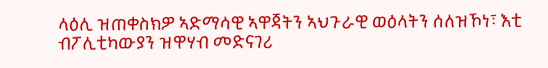ላዕሊ ዝጠቀስክዎ ኣድማሳዊ ኣዋጃትን ኣህጉራዊ ወዕላትን ሰለዝኾነ፣ እቲ ብፖሊቲካውያን ዝዋሃብ መድናገሪ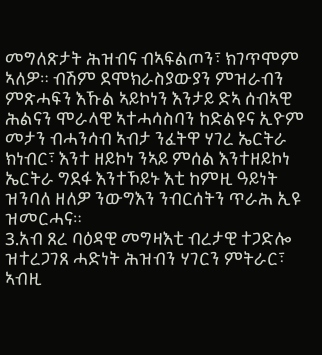መግለጽታት ሕዝብና ብኣፍልጦን፣ ክገጥሞም ኣለዎ። ብሽም ደሞክራስያውያን ምዝራብን ምጽሓፍን እኹል ኣይኮነን እንታይ ድኣ ሰብኣዊ ሕልናን ሞራላዊ ኣተሓሳስባን ከድልዩና ኢዮም መታን ብሓንሳብ ኣብታ ንፈትዋ ሃገረ ኤርትራ ክነብር፣ እንተ ዘይኮነ ንኣይ ምሰል እንተዘይኮነ ኤርትራ ግደፋ እንተኾይኑ እቲ ከምዚ ዓይነት ዝንባለ ዘለዎ ንውግእን ንብርሰትን ጥራሕ ኢዩ ዝመርሓና።
3.አብ ጸረ ባዕዳዊ መግዛእቲ ብረታዊ ተጋድሎ ዝተረጋገጸ ሓድነት ሕዝብን ሃገርን ምትራር፣ ኣብዚ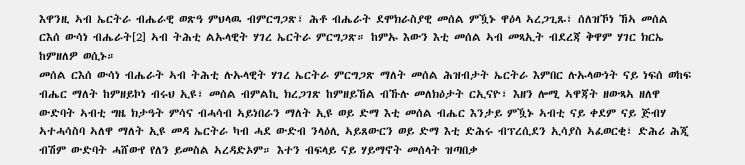እዋንዚ ኣብ ኤርትራ ብሔራዊ ወጽዓ ምህላዉ ብምርግጋጽ፣ ሕቶ ብሔራት ደሞክራስያዊ መሰል ምዃኑ ዋዕላ ኣረጋጊጹ፣ ሰለዝኾነ ኸኣ መሰል ርእሰ ውሳነ ብሔራት[2] ኣብ ትሕቲ ልኡላዊት ሃገረ ኤርትራ ምርግጋጽ። ከምኡ እውን እቲ መሰል ኣብ መጻኢት ብደረጃ ቅዋም ሃገር ክርኤ ከምዘለዎ ወሲኑ።
መሰል ርእሰ ውሳነ ብሔራት ኣብ ትሕቲ ሉኡላዊት ሃገረ ኤርትራ ምርግጋጽ ማለት መሰል ሕዝብታት ኤርትራ እምበር ሉኡላውነት ናይ ነፍሰ ወከፍ ብሔር ማለት ከምዘይኮነ ብሩህ ኢዩ፣ መሰል ብምልኪ ክረጋገጽ ከምዘይኸል ብኹሉ መለክዕታት ርኢናዮ፣ እዘን ሎሚ ኣዋጃት ዘውጻኣ ዘለዋ ውድባት ኣብቲ ግዜ ክታዓት ምሳና ብሓሳብ ኣይነበራን ማለት ኢዩ ወይ ድማ እቲ መሰል ብሔር እንታይ ምዃኑ ኣብቲ ናይ ቀደም ናይ ጅብሃ ኣተሓሳስባ ኣለዋ ማለት ኢዩ መዳ ኤርትራ ካብ ሓደ ውድብ ንላዕሊ ኣይጸውርን ወይ ድማ እቲ ድሕሩ ብፕረሲደን ኢሳያስ ኣፈወርቂ፣ ድሕሪ ሕጂ ብሽም ውድባት ሓሸውየ የለን ይመስል ኣረዳድኦም። እተን ብፍላይ ናይ ሃይማኖት መሰላት ዝጣበቃ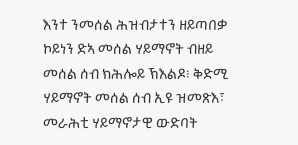እንተ ንመሰል ሕዝብታተን ዘይጣበቃ ኮይነን ድኣ መሰል ሃይማኖት ብዘይ መሰል ሰብ ክሕሎይ ኽእልዶ፧ ቅድሚ ሃይማኖት መሰል ሰብ ኢዩ ዝመጽእ፣ መራሕቲ ሃይማኖታዊ ውድባት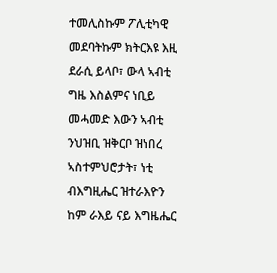ተመሊስኩም ፖሊቲካዊ መደባትኩም ክትርእዩ እዚ ደራሲ ይላቦ፣ ውላ ኣብቲ ግዜ እስልምና ነቢይ መሓመድ እውን ኣብቲ ንህዝቢ ዝቅርቦ ዝነበረ ኣስተምህሮታት፣ ነቲ ብእግዚሔር ዝተራእዮን ከም ራእይ ናይ እግዜሔር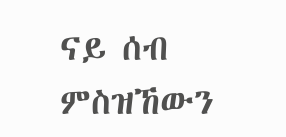ናይ ሰብ ምስዝኸውን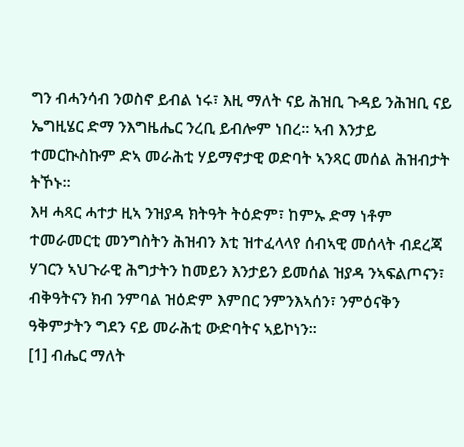ግን ብሓንሳብ ንወስኖ ይብል ነሩ፣ እዚ ማለት ናይ ሕዝቢ ጉዳይ ንሕዝቢ ናይ ኤግዚሄር ድማ ንእግዜሔር ንረቢ ይብሎም ነበረ። ኣብ እንታይ ተመርኲስኩም ድኣ መራሕቲ ሃይማኖታዊ ወድባት ኣንጻር መሰል ሕዝብታት ትኾኑ።
እዛ ሓጻር ሓተታ ዚኣ ንዝያዳ ክትዓት ትዕድም፣ ከምኡ ድማ ነቶም ተመራመርቲ መንግስትን ሕዝብን እቲ ዝተፈላላየ ሰብኣዊ መሰላት ብደረጃ ሃገርን ኣህጉራዊ ሕግታትን ከመይን እንታይን ይመሰል ዝያዳ ንኣፍልጦናን፣ ብቅዓትናን ክብ ንምባል ዝዕድም እምበር ንምንእኣሰን፣ ንምዕናቅን ዓቅምታትን ግደን ናይ መራሕቲ ውድባትና ኣይኮነን።
[1] ብሔር ማለት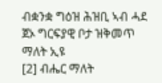ብቋንቋ ግዕዝ ሕዝቢ ኣብ ሓደ ጀኦ ግርፍያዊ ቦታ ዝቅመጥ ማለት ኢዩ
[2] ብሔር ማለት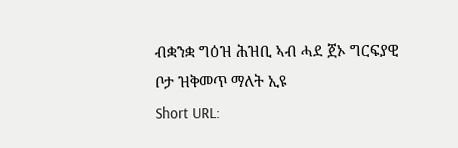ብቋንቋ ግዕዝ ሕዝቢ ኣብ ሓደ ጀኦ ግርፍያዊ ቦታ ዝቅመጥ ማለት ኢዩ
Short URL: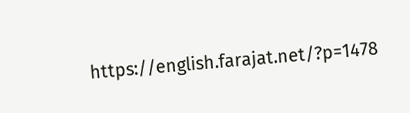https://english.farajat.net/?p=1478